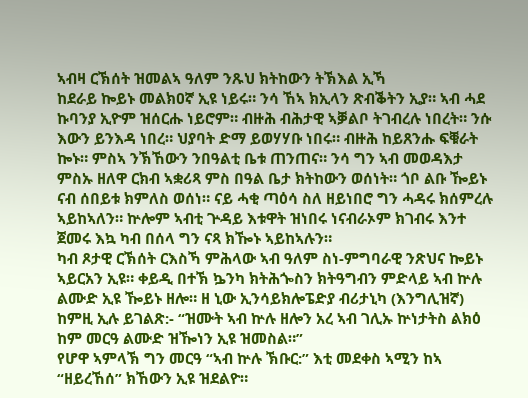ኣብዛ ርኽሰት ዝመልኣ ዓለም ንጹህ ክትከውን ትኽእል ኢኻ
ከደራይ ኰይኑ መልክዐኛ ኢዩ ነይሩ። ንሳ ኸኣ ክኢላን ጽብቕትን ኢያ። ኣብ ሓደ ኩባንያ ኢዮም ዝሰርሑ ነይሮም። ብዙሕ ብሕታዊ ኣቓልቦ ትገብረሉ ነበረት። ንሱ እውን ይንእዳ ነበረ። ህያባት ድማ ይወሃሃቡ ነበሩ። ብዙሕ ከይጸንሑ ፍቑራት ኰኑ። ምስኣ ንኽኸውን ንበዓልቲ ቤቱ ጠንጠና። ንሳ ግን ኣብ መወዳእታ ምስኡ ዘለዋ ርክብ ኣቋሪጻ ምስ በዓል ቤታ ክትከውን ወሰነት። ጎቦ ልቡ ዀይኑ ናብ ሰበይቱ ክምለስ ወሰነ። ናይ ሓቂ ጣዕሳ ስለ ዘይነበሮ ግን ሓዳሩ ክሰምረሉ ኣይከኣለን። ኵሎም ኣብቲ ጕዳይ እቱዋት ዝነበሩ ነናብራኦም ክገብሩ እንተ ጀመሩ እኳ ካብ በሰላ ግን ናጻ ክዀኑ ኣይከኣሉን።
ካብ ጾታዊ ርኽሰት ርእስኻ ምሕላው ኣብ ዓለም ስነ-ምግባራዊ ንጽህና ኰይኑ ኣይርአን ኢዩ። ቀይዲ በተኽ ኴንካ ክትሕጐስን ክትዓግብን ምድላይ ኣብ ኵሉ ልሙድ ኢዩ ዀይኑ ዘሎ። ዘ ኒው ኢንሳይክሎፔድያ ብሪታኒካ (እንግሊዝኛ) ከምዚ ኢሉ ይገልጽ:- “ዝሙት ኣብ ኵሉ ዘሎን አረ ኣብ ገሊኡ ኵነታትስ ልክዕ ከም መርዓ ልሙድ ዝዀነን ኢዩ ዝመስል።”
የሆዋ ኣምላኽ ግን መርዓ “ኣብ ኵሉ ኽቡር:” እቲ መደቀስ ኣሚን ከኣ “ዘይረኸሰ” ክኸውን ኢዩ ዝደልዮ።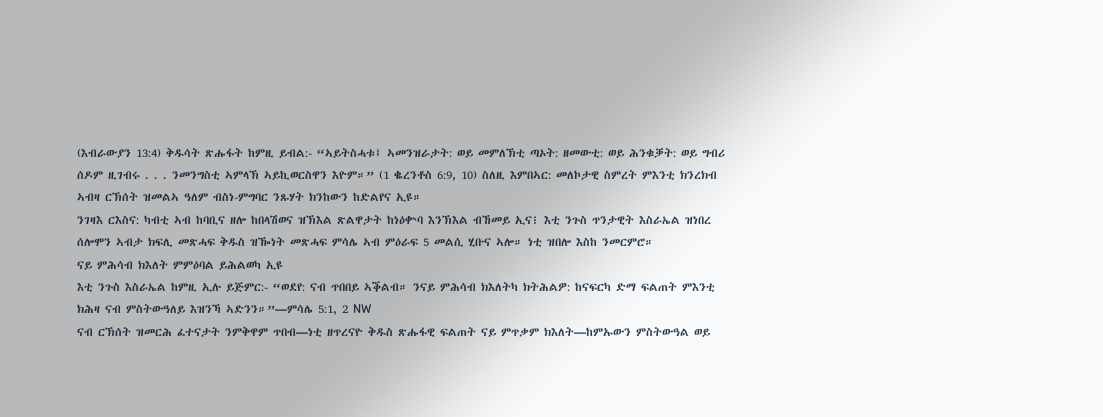(እብራውያን 13:4) ቅዱሳት ጽሑፋት ከምዚ ይብል:- “ኣይትስሓቱ፤ ኣመንዝራታት: ወይ መምለኽቲ ጣኦት: ዘመውቲ: ወይ ሕንቁቓት: ወይ ግብሪ ሰዶም ዚገብሩ . . . ንመንግስቲ ኣምላኽ ኣይኪወርስዋን እዮም።” (1 ቈረንቶስ 6:9, 10) ስለዚ እምበኣር: መለኮታዊ ስምረት ምእንቲ ክንረክብ ኣብዛ ርኽሰት ዝመልኣ ዓለም ብስነ-ምግባር ንጹሃት ክንከውን ከድልየና ኢዩ።
ንገዛእ ርእስና: ካብቲ ኣብ ከባቢና ዘሎ ከበላሽወና ዝኽእል ጽልዋታት ከነዕቍባ እንኽእል ብኸመይ ኢና፧ እቲ ንጉስ ጥንታዊት እስራኤል ዝነበረ ሰሎሞን ኣብታ ክፍሊ መጽሓፍ ቅዱስ ዝዀነት መጽሓፍ ምሳሌ ኣብ ምዕራፍ 5 መልሲ ሂቡና ኣሎ። ነቲ ዝበሎ እስከ ንመርምሮ።
ናይ ምሕሳብ ክእለት ምምዕባል ይሕልወካ ኢዩ
እቲ ንጉስ እስራኤል ከምዚ ኢሉ ይጅምር:- “ወደየ: ናብ ጥበበይ ኣቕልብ። ንናይ ምሕሳብ ክእለትካ ክትሕልዎ: ከናፍርካ ድማ ፍልጠት ምእንቲ ክሕዛ ናብ ምስትውዓለይ እዝንኻ ኣድንን።”—ምሳሌ 5:1, 2 NW
ናብ ርኽሰት ዝመርሕ ፈተናታት ንምቅዋም ጥበብ—ነቲ ዘጥረናዮ ቅዱስ ጽሑፋዊ ፍልጠት ናይ ምጥቃም ክእለት—ከምኡውን ምስትውዓል ወይ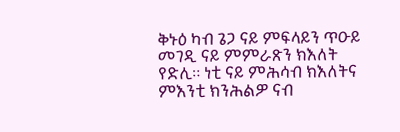ቅኑዕ ካብ ጌጋ ናይ ምፍላይን ጥዑይ መገዲ ናይ ምምራጽን ክእለት የድሊ። ነቲ ናይ ምሕሳብ ክእለትና ምእንቲ ክንሕልዎ ናብ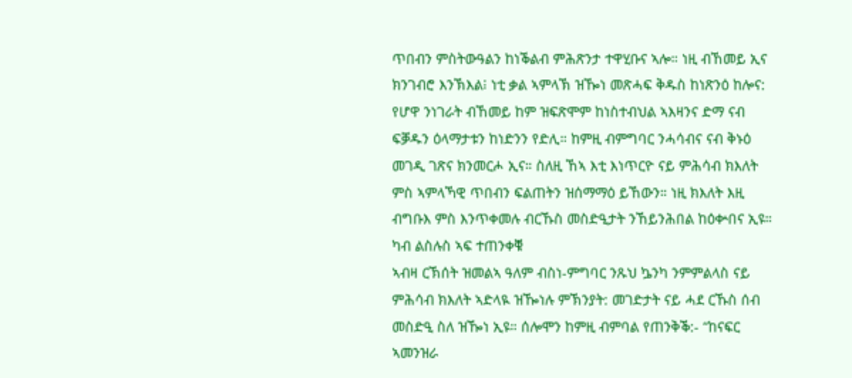ጥበብን ምስትውዓልን ከነቕልብ ምሕጽንታ ተዋሂቡና ኣሎ። ነዚ ብኸመይ ኢና ክንገብሮ እንኽእል፧ ነቲ ቃል ኣምላኽ ዝዀነ መጽሓፍ ቅዱስ ከነጽንዕ ከሎና: የሆዋ ንነገራት ብኸመይ ከም ዝፍጽሞም ከነስተብህል ኣእዛንና ድማ ናብ ፍቓዱን ዕላማታቱን ከነድንን የድሊ። ከምዚ ብምግባር ንሓሳብና ናብ ቅኑዕ መገዲ ገጽና ክንመርሖ ኢና። ስለዚ ኸኣ እቲ እነጥርዮ ናይ ምሕሳብ ክእለት ምስ ኣምላኻዊ ጥበብን ፍልጠትን ዝሰማማዕ ይኸውን። ነዚ ክእለት እዚ ብግቡእ ምስ እንጥቀመሉ ብርኹስ መስድዒታት ንኸይንሕበል ከዕቍበና ኢዩ።
ካብ ልስሉስ ኣፍ ተጠንቀቑ
ኣብዛ ርኽሰት ዝመልኣ ዓለም ብስነ-ምግባር ንጹህ ኴንካ ንምምልላስ ናይ ምሕሳብ ክእለት ኣድላዪ ዝዀነሉ ምኽንያት: መገድታት ናይ ሓደ ርኹስ ሰብ መስድዒ ስለ ዝዀነ ኢዩ። ሰሎሞን ከምዚ ብምባል የጠንቅቕ:- “ከናፍር ኣመንዝራ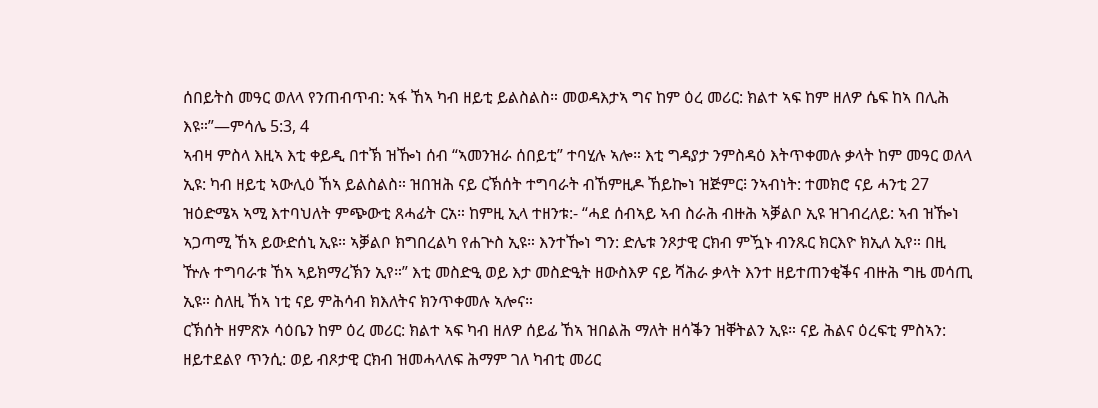ሰበይትስ መዓር ወለላ የንጠብጥብ: ኣፋ ኸኣ ካብ ዘይቲ ይልስልስ። መወዳእታኣ ግና ከም ዕረ መሪር: ክልተ ኣፍ ከም ዘለዎ ሴፍ ከኣ በሊሕ እዩ።”—ምሳሌ 5:3, 4
ኣብዛ ምስላ እዚኣ እቲ ቀይዲ በተኽ ዝዀነ ሰብ “ኣመንዝራ ሰበይቲ” ተባሂሉ ኣሎ። እቲ ግዳያታ ንምስዳዕ እትጥቀመሉ ቃላት ከም መዓር ወለላ ኢዩ: ካብ ዘይቲ ኣውሊዕ ኸኣ ይልስልስ። ዝበዝሕ ናይ ርኽሰት ተግባራት ብኸምዚዶ ኸይኰነ ዝጅምር፧ ንኣብነት: ተመክሮ ናይ ሓንቲ 27 ዝዕድሜኣ ኣሚ እተባህለት ምጭውቲ ጸሓፊት ርአ። ከምዚ ኢላ ተዘንቱ:- “ሓደ ሰብኣይ ኣብ ስራሕ ብዙሕ ኣቓልቦ ኢዩ ዝገብረለይ: ኣብ ዝዀነ ኣጋጣሚ ኸኣ ይውድሰኒ ኢዩ። ኣቓልቦ ክግበረልካ የሐጕስ ኢዩ። እንተዀነ ግን: ድሌቱ ንጾታዊ ርክብ ምዃኑ ብንጹር ክርእዮ ክኢለ ኢየ። በዚ ዅሉ ተግባራቱ ኸኣ ኣይክማረኽን ኢየ።” እቲ መስድዒ ወይ እታ መስድዒት ዘውስእዎ ናይ ሻሕራ ቃላት እንተ ዘይተጠንቂቕና ብዙሕ ግዜ መሳጢ ኢዩ። ስለዚ ኸኣ ነቲ ናይ ምሕሳብ ክእለትና ክንጥቀመሉ ኣሎና።
ርኽሰት ዘምጽኦ ሳዕቤን ከም ዕረ መሪር: ክልተ ኣፍ ካብ ዘለዎ ሰይፊ ኸኣ ዝበልሕ ማለት ዘሳቕን ዝቐትልን ኢዩ። ናይ ሕልና ዕረፍቲ ምስኣን: ዘይተደልየ ጥንሲ: ወይ ብጾታዊ ርክብ ዝመሓላለፍ ሕማም ገለ ካብቲ መሪር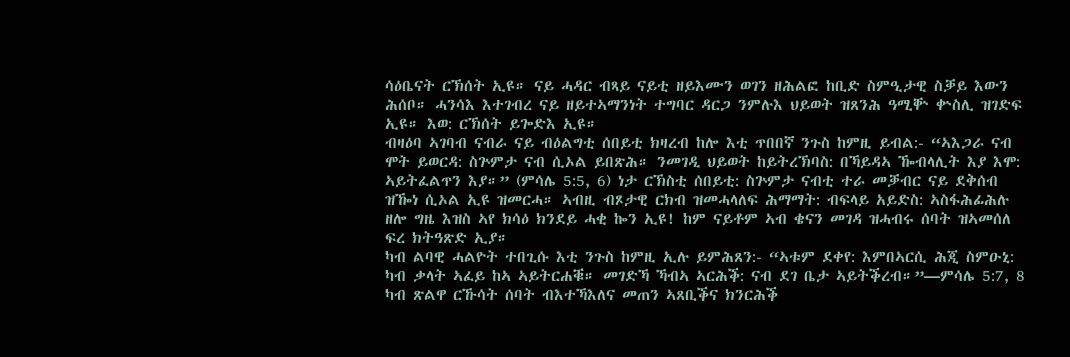ሳዕቤናት ርኽሰት ኢዩ። ናይ ሓዳር ብጻይ ናይቲ ዘይእሙን ወገን ዘሕልፎ ከቢድ ስምዒታዊ ስቓይ እውን ሕሰቦ። ሓንሳእ እተገብረ ናይ ዘይተኣማንነት ተግባር ዳርጋ ንምሉእ ህይወት ዝጸንሕ ዓሚቝ ቍስሊ ዝገድፍ ኢዩ። እወ: ርኽሰት ይጐድእ ኢዩ።
ብዛዕባ ኣገባብ ናብራ ናይ ብዕልግቲ ሰበይቲ ክዛረብ ከሎ እቲ ጥበበኛ ንጉስ ከምዚ ይብል:- “ኣእጋራ ናብ ሞት ይወርዳ: ስጕምታ ናብ ሲኦል ይበጽሕ። ንመገዲ ህይወት ከይትረኽባስ: በኻይዳኣ ዀብላሊት እያ እሞ: ኣይትፈልጥን እያ።” (ምሳሌ 5:5, 6) ነታ ርኽስቲ ሰበይቲ: ስጕምታ ናብቲ ተራ መቓብር ናይ ደቅሰብ ዝዀነ ሲኦል ኢዩ ዝመርሓ። ኣብዚ ብጾታዊ ርክብ ዝመሓላለፍ ሕማማት: ብፍላይ አይድስ: ኣስፋሕፊሕሉ ዘሎ ግዜ እዝስ ኣየ ክሳዕ ክንደይ ሓቂ ኰን ኢዩ! ከም ናይቶም ኣብ ቄናን መገዳ ዝሓብሩ ሰባት ዝኣመሰለ ፍረ ክትዓጽድ ኢያ።
ካብ ልባዊ ሓልዮት ተበጊሱ እቲ ንጉስ ከምዚ ኢሉ ይምሕጸን:- “ኣቱም ደቀየ: እምበኣርሲ ሕጂ ስምዑኒ: ካብ ቃላት ኣፈይ ከኣ ኣይትርሐቑ። መገድኻ ኻብኣ ኣርሕቕ: ናብ ደገ ቤታ ኣይትቕረብ።”—ምሳሌ 5:7, 8
ካብ ጽልዋ ርኹሳት ሰባት ብእተኻእለና መጠን ኣጸቢቕና ክንርሕቕ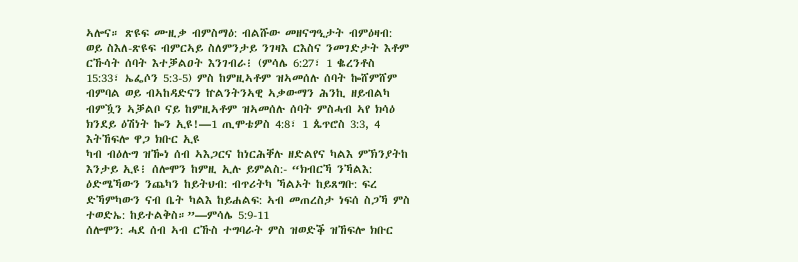ኣሎና። ጽዩፍ ሙዚቃ ብምስማዕ: ብልሹው መዘናግዒታት ብምዕዛብ: ወይ ስእለ-ጽዩፍ ብምርኣይ ስለምንታይ ንገዛእ ርእስና ንመገድታት እቶም ርኹሳት ሰባት እተቓልዐት እንገብራ፧ (ምሳሌ 6:27፣ 1 ቈረንቶስ 15:33፣ ኤፌሶን 5:3-5) ምስ ከምዚኣቶም ዝኣመሰሉ ሰባት ኰሸምሸም ብምባል ወይ ብኣከዳድናን ኵልንትንኣዊ ኣቃውማን ሕንኪ ዘይብልካ ብምዃን ኣቓልቦ ናይ ከምዚኣቶም ዝኣመሰሉ ሰባት ምስሓብ ኣየ ክሳዕ ክንደይ ዕሽነት ኰን ኢዩ!—1 ጢሞቴዎስ 4:8፣ 1 ጴጥሮስ 3:3, 4
እትኸፍሎ ዋጋ ክቡር ኢዩ
ካብ ብዕሉግ ዝዀነ ሰብ ኣእጋርና ከነርሕቐሉ ዘድልየና ካልእ ምኽንያትከ እንታይ ኢዩ፧ ሰሎሞን ከምዚ ኢሉ ይምልስ:- “ክብርኻ ንኻልእ: ዕድሜኻውን ንጨካን ከይትህብ: ብጥሪትካ ኻልኦት ከይጸግቡ: ፍረ ድኻምካውን ናብ ቤት ካልእ ከይሐልፍ: ኣብ መጠረስታ ነፍሰ ስጋኻ ምስ ተወድኤ: ከይተልቅስ።”—ምሳሌ 5:9-11
ሰሎሞን: ሓደ ሰብ ኣብ ርኹስ ተግባራት ምስ ዝወድቕ ዝኸፍሎ ክቡር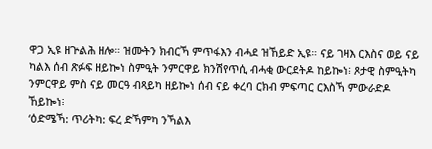ዋጋ ኢዩ ዘጕልሕ ዘሎ። ዝሙትን ክብርኻ ምጥፋእን ብሓደ ዝኸይድ ኢዩ። ናይ ገዛእ ርእስና ወይ ናይ ካልእ ሰብ ጽፉፍ ዘይኰነ ስምዒት ንምርዋይ ክንሽየጥሲ ብሓቂ ውርደትዶ ከይኰነ፧ ጾታዊ ስምዒትካ ንምርዋይ ምስ ናይ መርዓ ብጻይካ ዘይኰነ ሰብ ናይ ቀረባ ርክብ ምፍጣር ርእስኻ ምውራድዶ ኸይኰነ፧
‘ዕድሜኻ: ጥሪትካ: ፍረ ድኻምካ ንኻልእ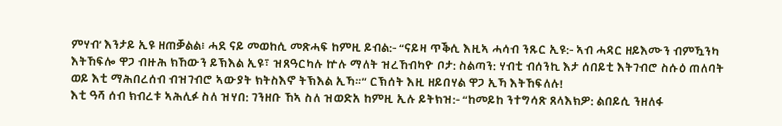ምሃብ’ እንታይ ኢዩ ዘጠቓልል፧ ሓደ ናይ መወከሲ መጽሓፍ ከምዚ ይብል:- “ናይዛ ጥቕሲ እዚኣ ሓሳብ ንጹር ኢዩ:- ኣብ ሓዳር ዘይእሙን ብምዃንካ እትኸፍሎ ዋጋ ብዙሕ ክኸውን ይኽእል ኢዩ፣ ዝጸዓርካሉ ኵሉ ማለት ዝረኸብካዮ ቦታ: ስልጣን: ሃብቲ ብሰንኪ እታ ሰበይቲ እትገብሮ ስሱዕ ጠለባት ወይ እቲ ማሕበረሰብ ብዝገብሮ ኣውያት ክትስእኖ ትኽእል ኢኻ።” ርኽሰት እዚ ዘይበሃል ዋጋ ኢኻ እትኸፍለሉ!
እቲ ዓሻ ሰብ ክብረቱ ኣሕሊፉ ስለ ዝሃበ: ገንዘቡ ኸኣ ስለ ዝወድአ ከምዚ ኢሉ ይትክዝ:- “ከመይከ ንተግሳጽ ጸላእክዎ: ልበይሲ ንዘለፋ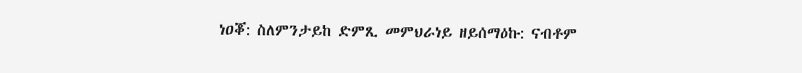ነዐቖ: ስለምንታይከ ድምጺ መምህራነይ ዘይሰማዕኩ: ናብቶም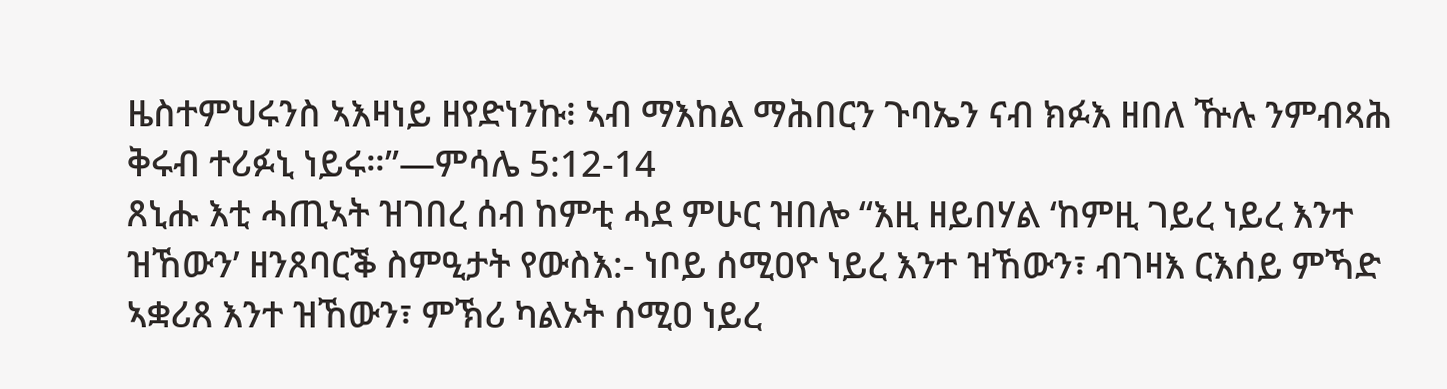ዜስተምህሩንስ ኣእዛነይ ዘየድነንኩ፧ ኣብ ማእከል ማሕበርን ጉባኤን ናብ ክፉእ ዘበለ ዅሉ ንምብጻሕ ቅሩብ ተሪፉኒ ነይሩ።”—ምሳሌ 5:12-14
ጸኒሑ እቲ ሓጢኣት ዝገበረ ሰብ ከምቲ ሓደ ምሁር ዝበሎ “እዚ ዘይበሃል ‘ከምዚ ገይረ ነይረ እንተ ዝኸውን’ ዘንጸባርቕ ስምዒታት የውስእ:- ነቦይ ሰሚዐዮ ነይረ እንተ ዝኸውን፣ ብገዛእ ርእሰይ ምኻድ ኣቋሪጸ እንተ ዝኸውን፣ ምኽሪ ካልኦት ሰሚዐ ነይረ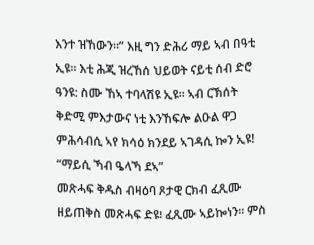እንተ ዝኸውን።” እዚ ግን ድሕሪ ማይ ኣብ በዓቲ ኢዩ። እቲ ሕጂ ዝረኸሰ ህይወት ናይቲ ሰብ ድሮ ዓንዩ: ስሙ ኸኣ ተባላሽዩ ኢዩ። ኣብ ርኽሰት ቅድሚ ምእታውና ነቲ እንኸፍሎ ልዑል ዋጋ ምሕሳብሲ ኣየ ክሳዕ ክንደይ ኣገዳሲ ኰን ኢዩ!
“ማይሲ ኻብ ዔላኻ ደኣ”
መጽሓፍ ቅዱስ ብዛዕባ ጾታዊ ርክብ ፈጺሙ ዘይጠቅስ መጽሓፍ ድዩ፧ ፈጺሙ ኣይኰነን። ምስ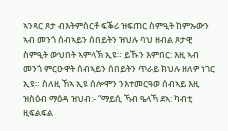ኣንጻር ጾታ ብእትምስርቶ ፍቕሪ ዝፍጠር ስምዒት ከምኡውን ኣብ መንጎ ሰብኣይን ሰበይትን ዝህሉ ባህ ዘብል ጾታዊ ስምዒት ውህበት ኣምላኽ ኢዩ። ይኹን እምበር: እዚ ኣብ መንጎ ምርዑዋት ሰብኣይን ሰበይትን ጥራይ ክህሉ ዘለዎ ነገር ኢዩ። ስለዚ ኸኣ ኢዩ ሰሎሞን ንእተመርዓወ ሰብኣይ እዚ ዝስዕብ ማዕዳ ዝህብ:- “ማይሲ ኻብ ዔላኻ ደኣ: ካብቲ ዚፍልፍል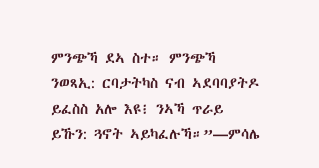ምንጭኻ ደኣ ስተ። ምንጭኻ ንወጻኢ: ርባታትካስ ናብ ኣደባባያትዶ ይፈስስ አሎ እዩ፧ ንኣኻ ጥራይ ይኹን: ጓኖት ኣይካፈሉኻ።”—ምሳሌ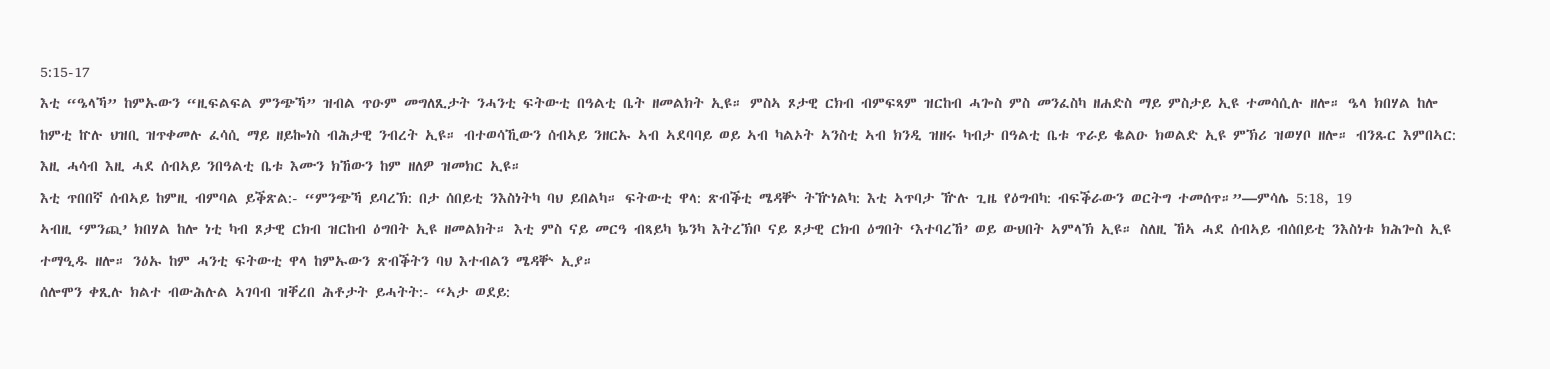5:15-17
እቲ “ዔላኻ” ከምኡውን “ዚፍልፍል ምንጭኻ” ዝብል ጥዑም መግለጺታት ንሓንቲ ፍትውቲ በዓልቲ ቤት ዘመልክት ኢዩ። ምስኣ ጾታዊ ርክብ ብምፍጻም ዝርከብ ሓጐስ ምስ መንፈስካ ዘሐድስ ማይ ምስታይ ኢዩ ተመሳሲሉ ዘሎ። ዔላ ክበሃል ከሎ ከምቲ ኵሉ ህዝቢ ዝጥቀመሉ ፈሳሲ ማይ ዘይኰነስ ብሕታዊ ንብረት ኢዩ። ብተወሳኺውን ሰብኣይ ንዘርኡ ኣብ ኣደባባይ ወይ ኣብ ካልኦት ኣንስቲ ኣብ ክንዲ ዝዘሩ ካብታ በዓልቲ ቤቱ ጥራይ ቈልዑ ክወልድ ኢዩ ምኽሪ ዝወሃቦ ዘሎ። ብንጹር እምበኣር: እዚ ሓሳብ እዚ ሓደ ሰብኣይ ንበዓልቲ ቤቱ እሙን ክኸውን ከም ዘለዎ ዝመክር ኢዩ።
እቲ ጥበበኛ ሰብኣይ ከምዚ ብምባል ይቕጽል:- “ምንጭኻ ይባረኽ: በታ ሰበይቲ ንእስነትካ ባህ ይበልካ። ፍትውቲ ዋላ: ጽብቕቲ ሜዳቝ ትዅነልካ: እቲ ኣጥባታ ዅሉ ጊዜ የዕግብካ: ብፍቕራውን ወርትግ ተመሰጥ።”—ምሳሌ 5:18, 19
ኣብዚ ‘ምንጪ’ ክበሃል ከሎ ነቲ ካብ ጾታዊ ርክብ ዝርከብ ዕግበት ኢዩ ዘመልክት። እቲ ምስ ናይ መርዓ ብጻይካ ኴንካ እትረኽቦ ናይ ጾታዊ ርክብ ዕግበት ‘እተባረኸ’ ወይ ውህበት ኣምላኽ ኢዩ። ስለዚ ኸኣ ሓደ ሰብኣይ ብሰበይቲ ንእስነቱ ክሕጐስ ኢዩ ተማዒዱ ዘሎ። ንዕኡ ከም ሓንቲ ፍትውቲ ዋላ ከምኡውን ጽብቕትን ባህ እተብልን ሜዳቝ ኢያ።
ሰሎሞን ቀጺሉ ክልተ ብውሕሉል ኣገባብ ዝቐረበ ሕቶታት ይሓትት:- “ኣታ ወደይ: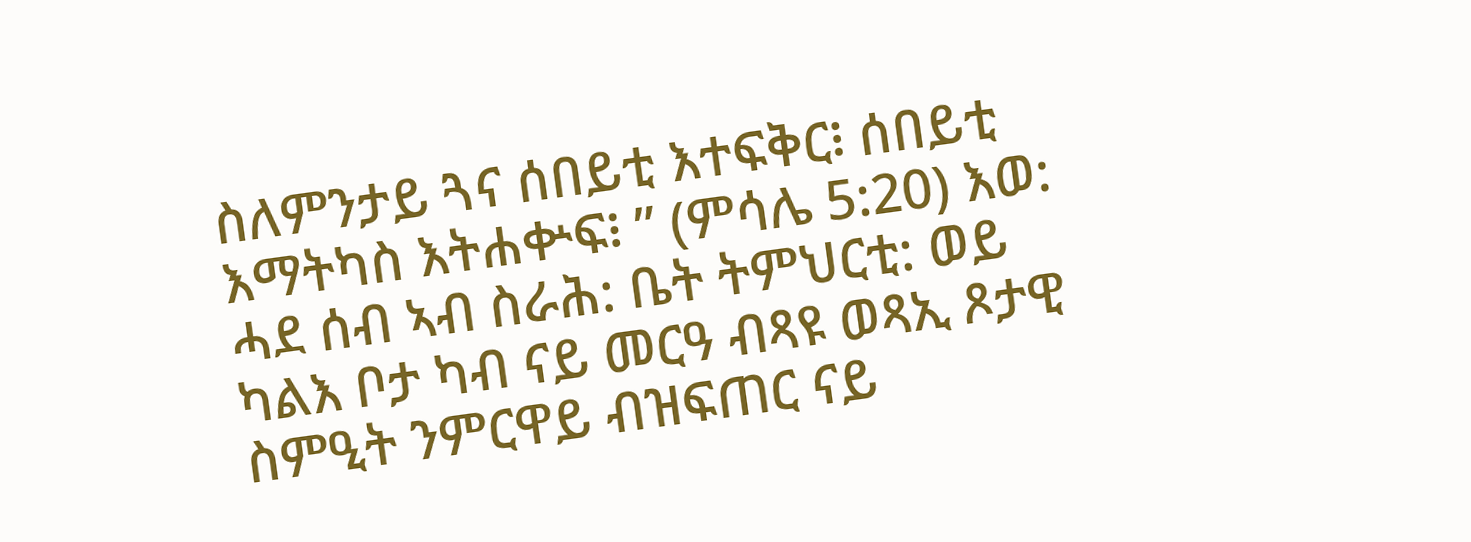ስለምንታይ ጓና ሰበይቲ እተፍቅር፧ ሰበይቲ እማትካስ እትሐቍፍ፧ ” (ምሳሌ 5:20) እወ: ሓደ ሰብ ኣብ ስራሕ: ቤት ትምህርቲ: ወይ ካልእ ቦታ ካብ ናይ መርዓ ብጻዩ ወጻኢ ጾታዊ ስምዒት ንምርዋይ ብዝፍጠር ናይ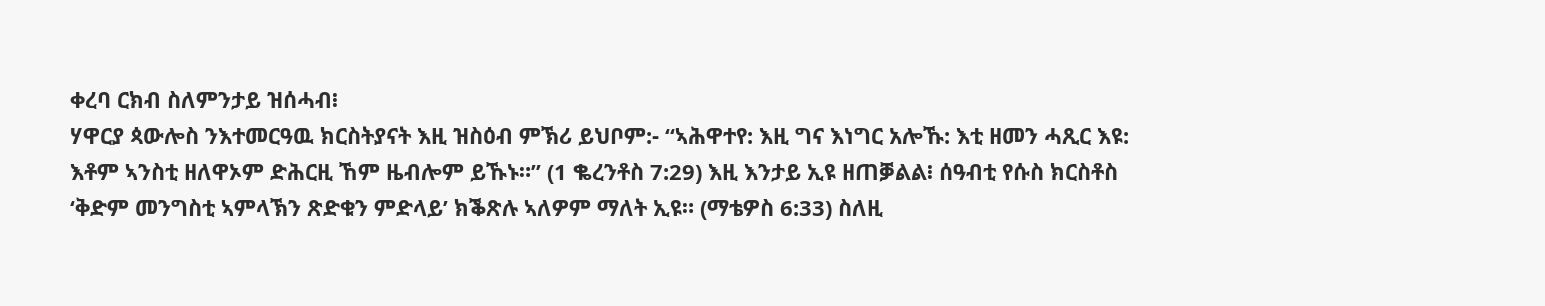ቀረባ ርክብ ስለምንታይ ዝሰሓብ፧
ሃዋርያ ጳውሎስ ንእተመርዓዉ ክርስትያናት እዚ ዝስዕብ ምኽሪ ይህቦም:- “ኣሕዋተየ: እዚ ግና እነግር አሎኹ: እቲ ዘመን ሓጺር እዩ: እቶም ኣንስቲ ዘለዋኦም ድሕርዚ ኸም ዜብሎም ይኹኑ።” (1 ቈረንቶስ 7:29) እዚ እንታይ ኢዩ ዘጠቓልል፧ ሰዓብቲ የሱስ ክርስቶስ ‘ቅድም መንግስቲ ኣምላኽን ጽድቁን ምድላይ’ ክቕጽሉ ኣለዎም ማለት ኢዩ። (ማቴዎስ 6:33) ስለዚ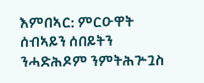እምበኣር: ምርዑዋት ሰብኣይን ሰበይትን ንሓድሕዶም ንምትሕጕጓስ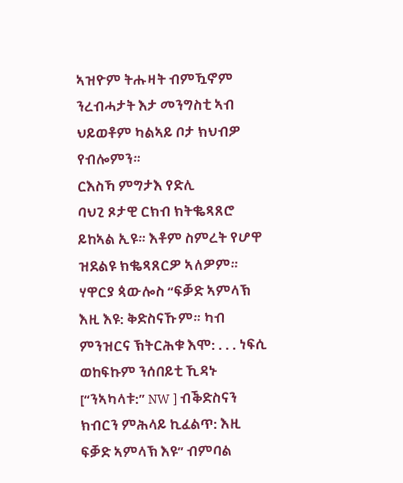ኣዝዮም ትሑዛት ብምዃኖም ንረብሓታት እታ መንግስቲ ኣብ ህይወቶም ካልኣይ ቦታ ክህብዎ የብሎምን።
ርእስኻ ምግታእ የድሊ
ባህጊ ጾታዊ ርክብ ክትቈጻጸሮ ይከኣል ኢዩ። እቶም ስምረት የሆዋ ዝደልዩ ክቈጻጸርዎ ኣለዎም። ሃዋርያ ጳውሎስ “ፍቓድ ኣምላኽ እዚ እዩ: ቅድስናኹም። ካብ ምንዝርና ኽትርሕቁ እሞ: . . . ነፍሲ ወከፍኩም ንሰበይቲ ኺዳኑ [“ንኣካላቱ:” NW ] ብቕድስናን ክብርን ምሕላይ ኪፈልጥ: እዚ ፍቓድ ኣምላኽ እዩ” ብምባል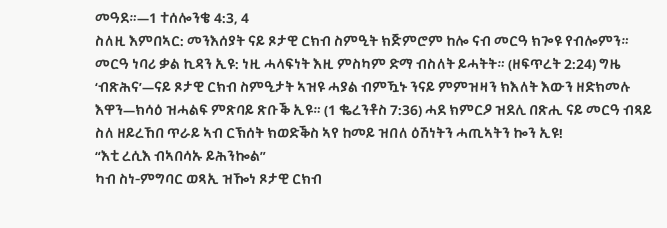መዓደ።—1 ተሰሎንቄ 4:3, 4
ስለዚ እምበኣር: መንእሰያት ናይ ጾታዊ ርክብ ስምዒት ክጅምሮም ከሎ ናብ መርዓ ክጐዩ የብሎምን። መርዓ ነባሪ ቃል ኪዳን ኢዩ: ነዚ ሓላፍነት እዚ ምስካም ድማ ብስለት ይሓትት። (ዘፍጥረት 2:24) ግዜ ‘ብጽሕና’—ናይ ጾታዊ ርክብ ስምዒታት ኣዝዩ ሓያል ብምዃኑ ንናይ ምምዝዛን ክእለት እውን ዘድክመሉ እዋን—ክሳዕ ዝሓልፍ ምጽባይ ጽቡቕ ኢዩ። (1 ቈረንቶስ 7:36) ሓደ ክምርዖ ዝደሊ በጽሒ ናይ መርዓ ብጻይ ስለ ዘይረኸበ ጥራይ ኣብ ርኽሰት ክወድቕስ ኣየ ከመይ ዝበለ ዕሽነትን ሓጢኣትን ኰን ኢዩ!
“እቲ ረሲእ ብኣበሳኡ ይሕንኰል”
ካብ ስነ-ምግባር ወጻኢ ዝዀነ ጾታዊ ርክብ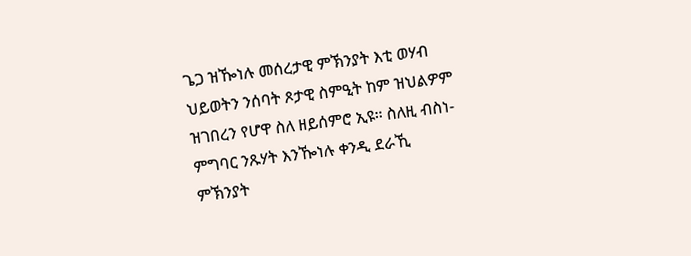ጌጋ ዝዀነሉ መሰረታዊ ምኽንያት እቲ ወሃብ ህይወትን ንሰባት ጾታዊ ስምዒት ከም ዝህልዎም ዝገበረን የሆዋ ስለ ዘይሰምሮ ኢዩ። ስለዚ ብስነ-ምግባር ንጹሃት እንዀነሉ ቀንዲ ደራኺ ምኽንያት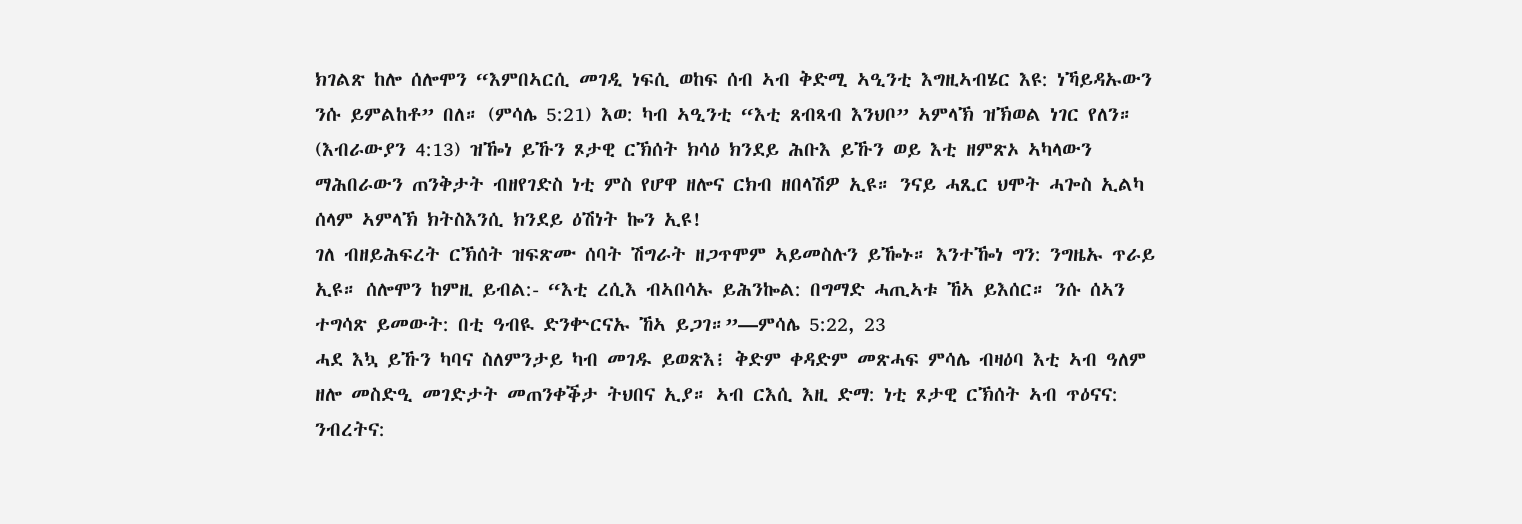ክገልጽ ከሎ ሰሎሞን “እምበኣርሲ መገዲ ነፍሲ ወከፍ ሰብ ኣብ ቅድሚ ኣዒንቲ እግዚኣብሄር እዩ: ነኻይዳኡውን ንሱ ይምልከቶ” በለ። (ምሳሌ 5:21) እወ: ካብ ኣዒንቲ “እቲ ጸብጻብ እንህቦ” ኣምላኽ ዝኽወል ነገር የለን። (እብራውያን 4:13) ዝዀነ ይኹን ጾታዊ ርኽሰት ክሳዕ ክንደይ ሕቡእ ይኹን ወይ እቲ ዘምጽኦ ኣካላውን ማሕበራውን ጠንቅታት ብዘየገድስ ነቲ ምስ የሆዋ ዘሎና ርክብ ዘበላሽዎ ኢዩ። ንናይ ሓጺር ህሞት ሓጐስ ኢልካ ሰላም ኣምላኽ ክትስእንሲ ክንደይ ዕሽነት ኰን ኢዩ!
ገለ ብዘይሕፍረት ርኽሰት ዝፍጽሙ ሰባት ሽግራት ዘጋጥሞም ኣይመስሉን ይዀኑ። እንተዀነ ግን: ንግዜኡ ጥራይ ኢዩ። ሰሎሞን ከምዚ ይብል:- “እቲ ረሲእ ብኣበሳኡ ይሕንኰል: በግማድ ሓጢኣቱ ኸኣ ይእሰር። ንሱ ሰኣን ተግሳጽ ይመውት: በቲ ዓብዪ ድንቍርናኡ ኸኣ ይጋገ።”—ምሳሌ 5:22, 23
ሓደ እኳ ይኹን ካባና ስለምንታይ ካብ መገዱ ይወጽእ፧ ቅድም ቀዳድም መጽሓፍ ምሳሌ ብዛዕባ እቲ ኣብ ዓለም ዘሎ መስድዒ መገድታት መጠንቀቕታ ትህበና ኢያ። ኣብ ርእሲ እዚ ድማ: ነቲ ጾታዊ ርኽሰት ኣብ ጥዕናና: ንብረትና: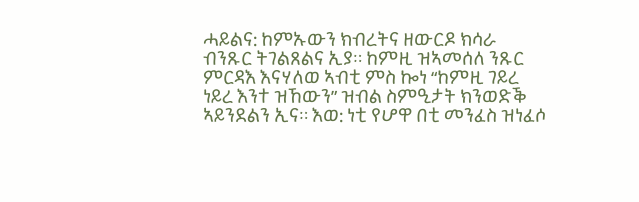ሓይልና: ከምኡውን ክብረትና ዘውርዶ ክሳራ ብንጹር ትገልጸልና ኢያ። ከምዚ ዝኣመሰለ ንጹር ምርዳእ እናሃለወ ኣብቲ ምስ ኰነ “ከምዚ ገይረ ነይረ እንተ ዝኸውን” ዝብል ስምዒታት ክንወድቕ ኣይንደልን ኢና። እወ: ነቲ የሆዋ በቲ መንፈስ ዝነፈሶ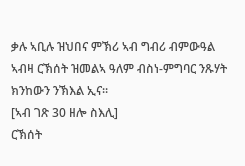ቃሉ ኣቢሉ ዝህበና ምኽሪ ኣብ ግብሪ ብምውዓል ኣብዛ ርኽሰት ዝመልኣ ዓለም ብስነ-ምግባር ንጹሃት ክንከውን ንኽእል ኢና።
[ኣብ ገጽ 30 ዘሎ ስእሊ]
ርኽሰት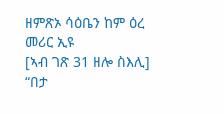ዘምጽኦ ሳዕቤን ከም ዕረ መሪር ኢዩ
[ኣብ ገጽ 31 ዘሎ ስእሊ]
“በታ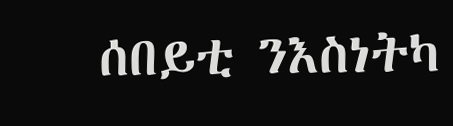ሰበይቲ ንእስነትካ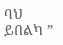ባህ ይበልካ ”